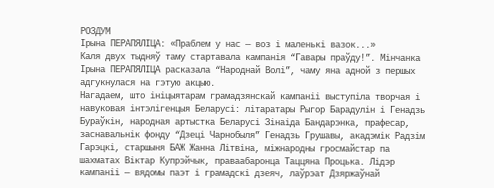РОЗДУМ
Iрына ПЕРАПЯЛIЦА: «Праблем у нас — воз і маленькі вазок...»
Каля двух тыдняў таму стартавала кампанія “Гавары праўду!”. Мінчанка Ірына ПЕРАПЯЛІЦА расказала “Народнай Волі”, чаму яна адной з першых адгукнулася на гэтую акцыю.
Нагадаем, што ініцыятарам грамадзянскай кампаніі выступіла творчая і навуковая інтэлігенцыя Беларусі: літаратары Рыгор Барадулін і Генадзь Бураўкін, народная артыстка Беларусі Зінаіда Бандарэнка, прафесар, заснавальнік фонду “Дзеці Чарнобыля” Генадзь Грушавы, акадэмік Радзім Гарэцкі, старшыня БАЖ Жанна Літвіна, міжнародны гросмайстар па шахматах Віктар Купрэйчык, праваабаронца Таццяна Процька. Лідэр кампаніі — вядомы паэт і грамадскі дзеяч, лаўрэат Дзяржаўнай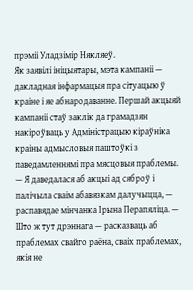прэміі Уладзімір Някляеў.
Як заявілі ініцыятары, мэта кампаніі — дакладная інфармацыя пра сітуацыю ў краіне і яе абнародаванне. Першай акцыяй кампаніі стаў заклік да грамадзян накіроўваць у Адміністрацыю кіраўніка краіны адмысловыя паштоўкі з паведамленнямі пра мясцовыя праблемы.
— Я даведалася аб акцыі ад сяброў і палічыла сваім абавязкам далучыцца, — распавядае мінчанка Ірына Перапяліца. — Што ж тут дрэннага — расказваць аб праблемах свайго раёна, сваіх праблемах, якія не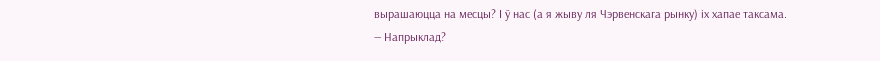вырашаюцца на месцы? І ў нас (а я жыву ля Чэрвенскага рынку) іх хапае таксама.
— Напрыклад?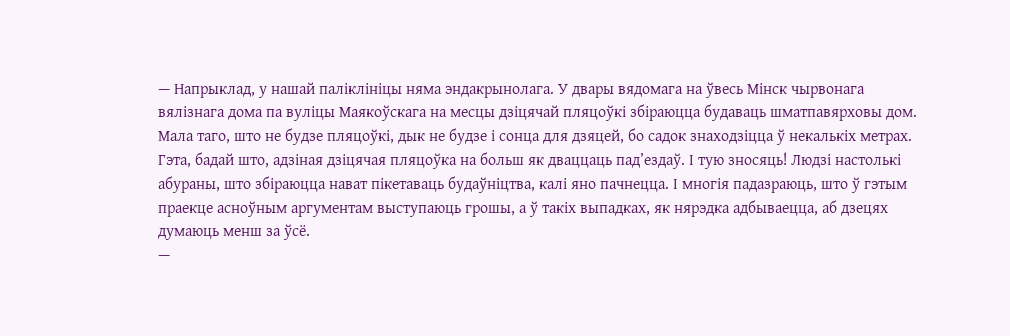— Напрыклад, у нашай паліклініцы няма эндакрынолага. У двары вядомага на ўвесь Мінск чырвонага вялізнага дома па вуліцы Маякоўскага на месцы дзіцячай пляцоўкі збіраюцца будаваць шматпавярховы дом. Мала таго, што не будзе пляцоўкі, дык не будзе і сонца для дзяцей, бо садок знаходзіцца ў некалькіх метрах. Гэта, бадай што, адзіная дзіцячая пляцоўка на больш як дваццаць пад’ездаў. І тую зносяць! Людзі настолькі абураны, што збіраюцца нават пікетаваць будаўніцтва, калі яно пачнецца. І многія падазраюць, што ў гэтым праекце асноўным аргументам выступаюць грошы, а ў такіх выпадках, як нярэдка адбываецца, аб дзецях думаюць менш за ўсё.
—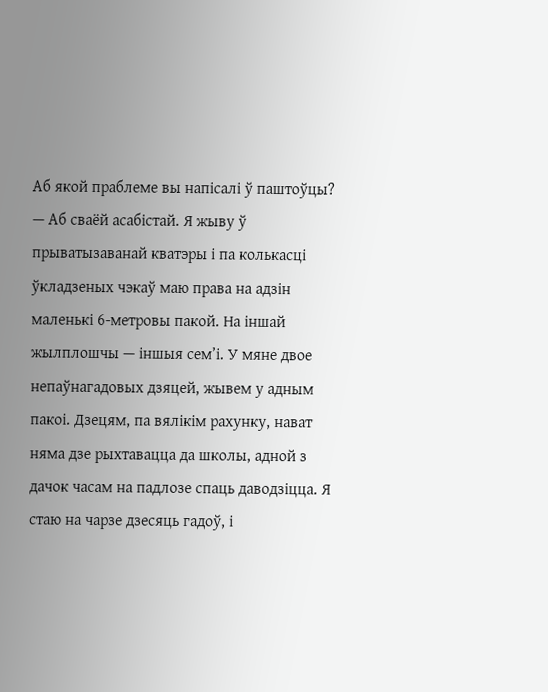Аб якой праблеме вы напісалі ў паштоўцы?
— Аб сваёй асабістай. Я жыву ў прыватызаванай кватэры і па колькасці ўкладзеных чэкаў маю права на адзін маленькі 6-метровы пакой. На іншай жылплошчы — іншыя сем’і. У мяне двое непаўнагадовых дзяцей, жывем у адным пакоі. Дзецям, па вялікім рахунку, нават няма дзе рыхтавацца да школы, адной з дачок часам на падлозе спаць даводзіцца. Я стаю на чарзе дзесяць гадоў, і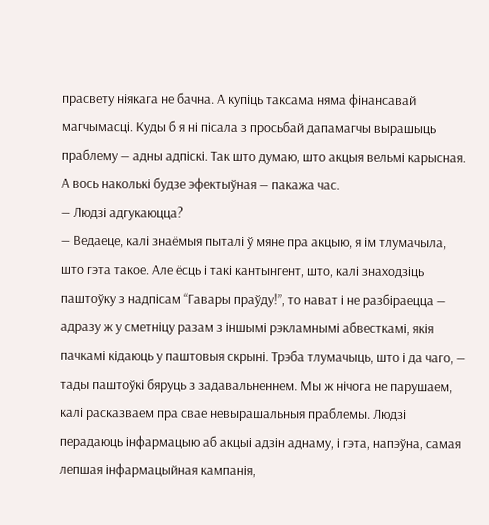прасвету ніякага не бачна. А купіць таксама няма фінансавай магчымасці. Куды б я ні пісала з просьбай дапамагчы вырашыць праблему — адны адпіскі. Так што думаю, што акцыя вельмі карысная. А вось наколькі будзе эфектыўная — пакажа час.
— Людзі адгукаюцца?
— Ведаеце, калі знаёмыя пыталі ў мяне пра акцыю, я ім тлумачыла, што гэта такое. Але ёсць і такі кантынгент, што, калі знаходзіць паштоўку з надпісам “Гавары праўду!”, то нават і не разбіраецца — адразу ж у сметніцу разам з іншымі рэкламнымі абвесткамі, якія пачкамі кідаюць у паштовыя скрыні. Трэба тлумачыць, што і да чаго, — тады паштоўкі бяруць з задавальненнем. Мы ж нічога не парушаем, калі расказваем пра свае невырашальныя праблемы. Людзі перадаюць інфармацыю аб акцыі адзін аднаму, і гэта, напэўна, самая лепшая інфармацыйная кампанія,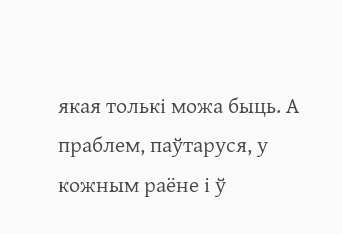якая толькі можа быць. А праблем, паўтаруся, у кожным раёне і ў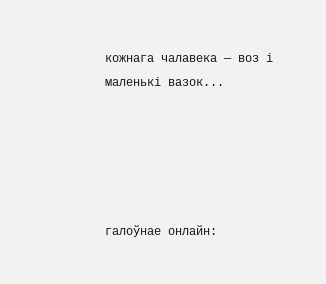кожнага чалавека — воз і маленькі вазок...





галоўнае онлайн: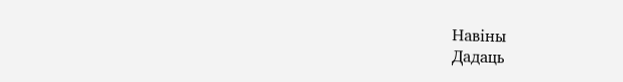Навіны
Дадаць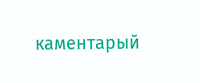каментарый